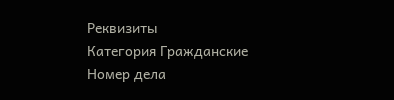Реквизиты
Категория Гражданские Номер дела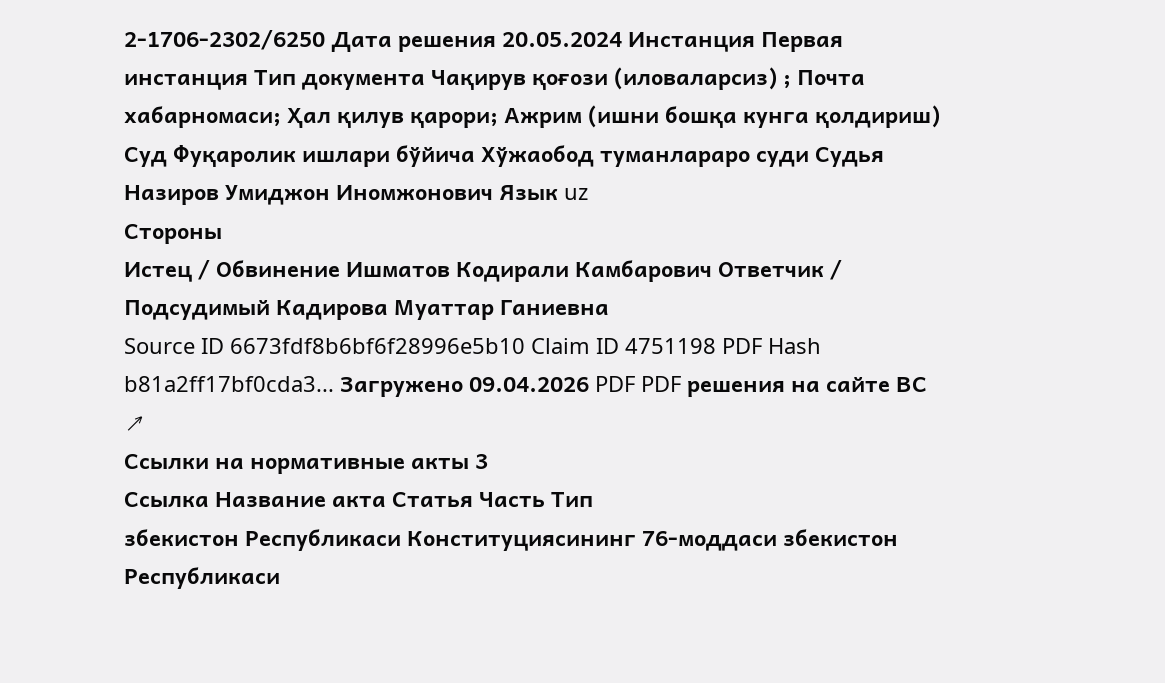2-1706-2302/6250 Дата решения 20.05.2024 Инстанция Первая инстанция Тип документа Чақирув қоғози (иловаларсиз) ; Почта хабарномаси; Ҳал қилув қарори; Ажрим (ишни бошқа кунга қолдириш) Суд Фуқаролик ишлари бўйича Хўжаобод туманлараро суди Судья Назиров Умиджон Иномжонович Язык uz
Стороны
Истец / Обвинение Ишматов Кодирали Камбарович Ответчик / Подсудимый Кадирова Муаттар Ганиевна
Source ID 6673fdf8b6bf6f28996e5b10 Claim ID 4751198 PDF Hash b81a2ff17bf0cda3... Загружено 09.04.2026 PDF PDF решения на сайте ВС ↗
Ссылки на нормативные акты 3
Ссылка Название акта Статья Часть Тип
збекистон Республикаси Конституциясининг 76-моддаси збекистон Республикаси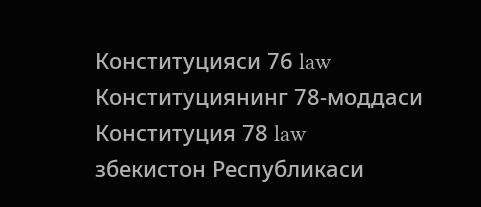Конституцияси 76 law
Конституциянинг 78-моддаси Конституция 78 law
збекистон Республикаси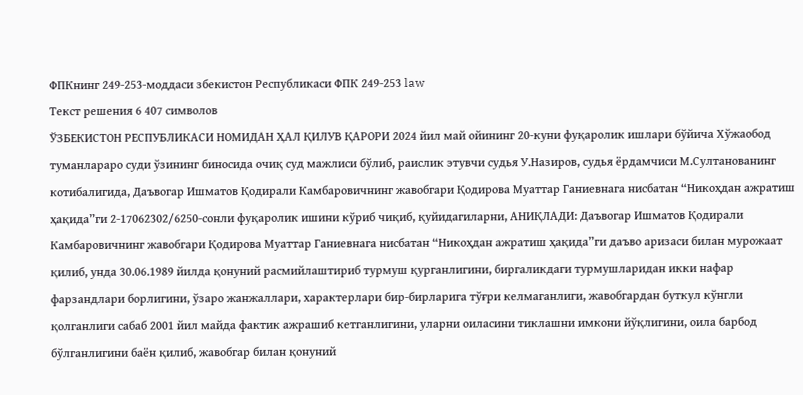ФПКнинг 249-253-моддаси збекистон Республикаси ФПК 249-253 law
Текст решения 6 407 символов
ЎЗБЕКИСТОН РЕСПУБЛИКАСИ НОМИДАН ҲАЛ ҚИЛУВ ҚАРОРИ 2024 йил май ойининг 20-куни фуқаролик ишлари бўйича Хўжаобод туманлараро суди ўзининг биносида очиқ суд мажлиси бўлиб, раислик этувчи судья У.Назиров, судья ёрдамчиси М.Султанованинг котибалигида, Даъвогар Ишматов Қодирали Камбаровичнинг жавобгари Қодирова Муаттар Ганиевнага нисбатан “Никоҳдан ажратиш ҳақида”ги 2-17062302/6250-сонли фуқаролик ишини кўриб чиқиб, қуйидагиларни, АНИҚЛАДИ: Даъвогар Ишматов Қодирали Камбаровичнинг жавобгари Қодирова Муаттар Ганиевнага нисбатан “Никоҳдан ажратиш ҳақида”ги даъво аризаси билан мурожаат қилиб, унда 30.06.1989 йилда қонуний расмийлаштириб турмуш қурганлигини, биргаликдаги турмушларидан икки нафар фарзандлари борлигини, ўзаро жанжаллари, характерлари бир-бирларига тўғри келмаганлиги, жавобгардан буткул кўнгли қолганлиги сабаб 2001 йил майда фактик ажрашиб кетганлигини, уларни оиласини тиклашни имкони йўқлигини, оила барбод бўлганлигини баён қилиб, жавобгар билан қонуний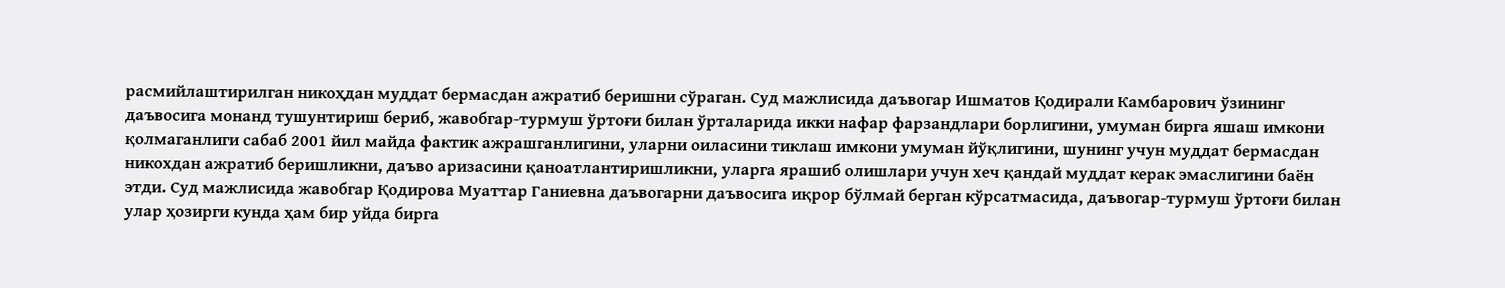расмийлаштирилган никоҳдан муддат бермасдан ажратиб беришни сўраган. Суд мажлисида даъвогар Ишматов Қодирали Камбарович ўзининг даъвосига монанд тушунтириш бериб, жавобгар-турмуш ўртоғи билан ўрталарида икки нафар фарзандлари борлигини, умуман бирга яшаш имкони қолмаганлиги сабаб 2001 йил майда фактик ажрашганлигини, уларни оиласини тиклаш имкони умуман йўқлигини, шунинг учун муддат бермасдан никохдан ажратиб беришликни, даъво аризасини қаноатлантиришликни, уларга ярашиб олишлари учун хеч қандай муддат керак эмаслигини баён этди. Суд мажлисида жавобгар Қодирова Муаттар Ганиевна даъвогарни даъвосига иқрор бўлмай берган кўрсатмасида, даъвогар-турмуш ўртоғи билан улар ҳозирги кунда ҳам бир уйда бирга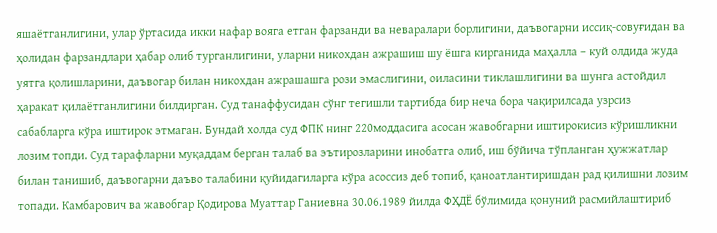яшаётганлигини, улар ўртасида икки нафар вояга етган фарзанди ва неваралари борлигини, даъвогарни иссиқ-совуғидан ва ҳолидан фарзандлари ҳабар олиб турганлигини, уларни никохдан ажрашиш шу ёшга кирганида маҳалла – куй олдида жуда уятга қолишларини, даъвогар билан никохдан ажрашашга рози эмаслигини, оиласини тиклашлигини ва шунга астойдил ҳаракат қилаётганлигини билдирган. Суд танаффусидан сўнг тегишли тартибда бир неча бора чақирилсада узрсиз сабабларга кўра иштирок этмаган. Бундай холда суд ФПК нинг 220моддасига асосан жавобгарни иштирокисиз кўришликни лозим топди. Суд тарафларни муқаддам берган талаб ва эътирозларини инобатга олиб, иш бўйича тўпланган ҳужжатлар билан танишиб, даъвогарни даъво талабини қуйидагиларга кўра асоссиз деб топиб, қаноатлантиришдан рад қилишни лозим топади. Камбарович ва жавобгар Қодирова Муаттар Ганиевна 30.06.1989 йилда ФҲДЁ бўлимида қонуний расмийлаштириб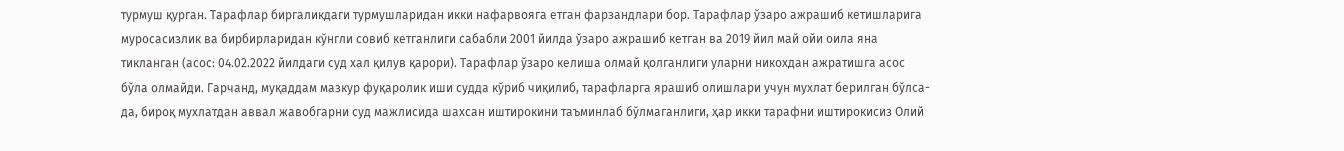турмуш қурган. Тарафлар биргаликдаги турмушларидан икки нафарвояга етган фарзандлари бор. Тарафлар ўзаро ажрашиб кетишларига муросасизлик ва бирбирларидан кўнгли совиб кетганлиги сабабли 2001 йилда ўзаро ажрашиб кетган ва 2019 йил май ойи оила яна тикланган (асос: 04.02.2022 йилдаги суд хал қилув қарори). Тарафлар ўзаро келиша олмай қолганлиги уларни никохдан ажратишга асос бўла олмайди. Гарчанд, муқаддам мазкур фуқаролик иши судда кўриб чиқилиб, тарафларга ярашиб олишлари учун мухлат берилган бўлса-да, бироқ мухлатдан аввал жавобгарни суд мажлисида шахсан иштирокини таъминлаб бўлмаганлиги, ҳар икки тарафни иштирокисиз Олий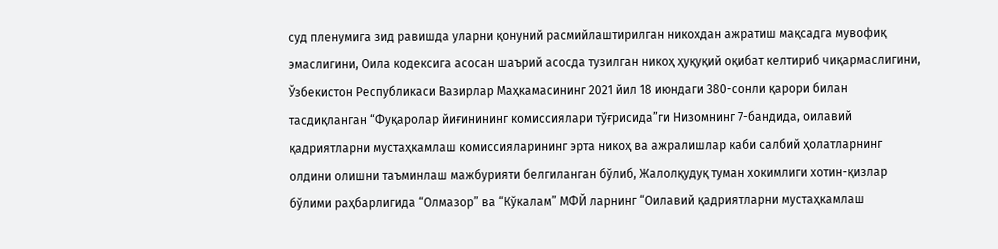суд пленумига зид равишда уларни қонуний расмийлаштирилган никохдан ажратиш мақсадга мувофиқ эмаслигини, Оила кодексига асосан шаърий асосда тузилган никоҳ ҳуқуқий оқибат келтириб чиқармаслигини, Ўзбекистон Республикаси Вазирлар Маҳкамасининг 2021 йил 18 июндаги 380-сонли қарори билан тасдиқланган “Фуқаролар йиғинининг комиссиялари тўғрисида”ги Низомнинг 7-бандида, оилавий қадриятларни мустаҳкамлаш комиссияларининг эрта никоҳ ва ажралишлар каби салбий ҳолатларнинг олдини олишни таъминлаш мажбурияти белгиланган бўлиб, Жалолқудуқ туман хокимлиги хотин-қизлар бўлими раҳбарлигида “Олмазор” ва “Кўкалам” МФЙ ларнинг “Оилавий қадриятларни мустаҳкамлаш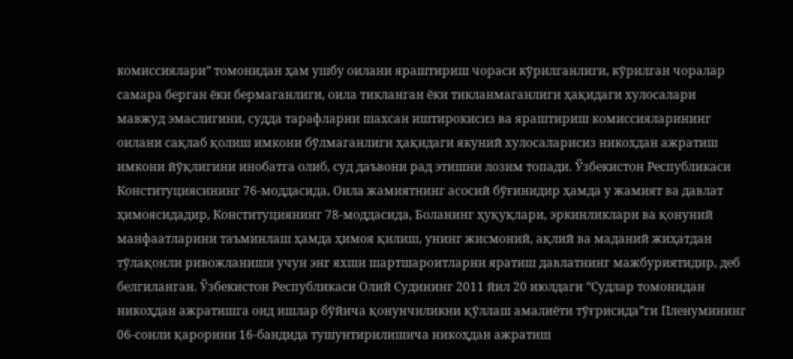комиссиялари” томонидан ҳам ушбу оилани яраштириш чораси кўрилганлиги, кўрилган чоралар самара берган ёки бермаганлиги, оила тикланган ёки тикланмаганлиги ҳақидаги хулосалари мавжуд эмаслигини, судда тарафларни шахсан иштирокисиз ва яраштириш комиссияларининг оилани сақлаб қолиш имкони бўлмаганлиги ҳақидаги якуний хулосаларисиз никохдан ажратиш имкони йўқлигини инобатга олиб, суд даъвони рад этишни лозим топади. Ўзбекистон Республикаси Конституциясининг 76-моддасида, Оила жамиятнинг асосий бўғинидир ҳамда у жамият ва давлат ҳимоясидадир, Конституциянинг 78-моддасида, Боланинг ҳуқуқлари, эркинликлари ва қонуний манфаатларини таъминлаш ҳамда ҳимоя қилиш, унинг жисмоний, ақлий ва маданий жиҳатдан тўлақонли ривожланиши учун энг яхши шартшароитларни яратиш давлатнинг мажбуриятидир, деб белгиланган. Ўзбекистон Республикаси Олий Судининг 2011 йил 20 июлдаги “Судлар томонидан никоҳдан ажратишга оид ишлар бўйича қонунчиликни қўллаш амалиёти тўғрисида”ги Пленумининг 06-сонли қарорини 16-бандида тушунтирилишича никоҳдан ажратиш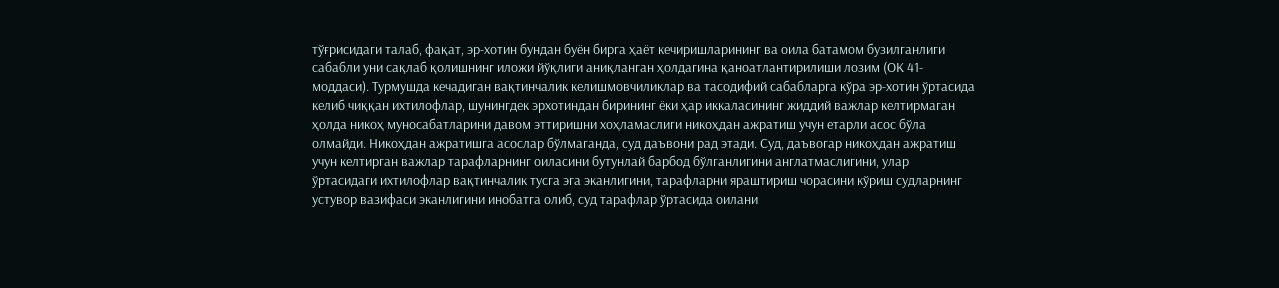тўғрисидаги талаб, фақат, эр-хотин бундан буён бирга ҳаёт кечиришларининг ва оила батамом бузилганлиги сабабли уни сақлаб қолишнинг иложи йўқлиги аниқланган ҳолдагина қаноатлантирилиши лозим (ОК 41-моддаси). Турмушда кечадиган вақтинчалик келишмовчиликлар ва тасодифий сабабларга кўра эр-хотин ўртасида келиб чиққан ихтилофлар, шунингдек эрхотиндан бирининг ёки ҳар иккаласининг жиддий важлар келтирмаган ҳолда никоҳ муносабатларини давом эттиришни хоҳламаслиги никоҳдан ажратиш учун етарли асос бўла олмайди. Никоҳдан ажратишга асослар бўлмаганда, суд даъвони рад этади. Суд, даъвогар никоҳдан ажратиш учун келтирган важлар тарафларнинг оиласини бутунлай барбод бўлганлигини англатмаслигини, улар ўртасидаги ихтилофлар вақтинчалик тусга эга эканлигини, тарафларни яраштириш чорасини кўриш судларнинг устувор вазифаси эканлигини инобатга олиб, суд тарафлар ўртасида оилани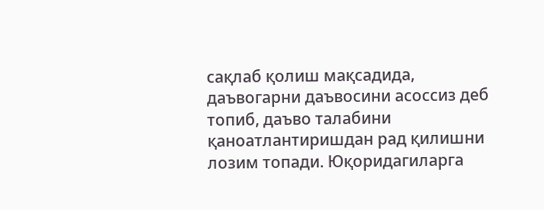сақлаб қолиш мақсадида, даъвогарни даъвосини асоссиз деб топиб, даъво талабини қаноатлантиришдан рад қилишни лозим топади. Юқоридагиларга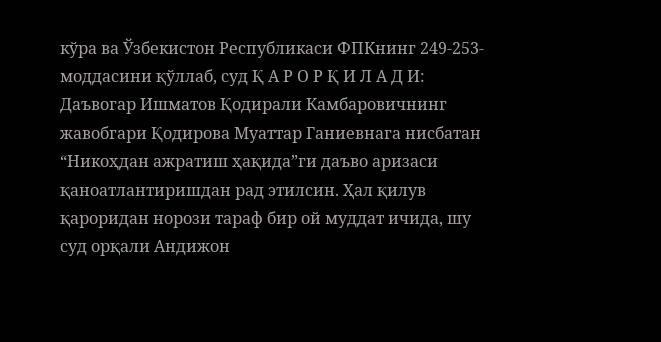кўра ва Ўзбекистон Республикаси ФПКнинг 249-253-моддасини қўллаб, суд Қ А Р О Р Қ И Л А Д И: Даъвогар Ишматов Қодирали Камбаровичнинг жавобгари Қодирова Муаттар Ганиевнага нисбатан “Никоҳдан ажратиш ҳақида”ги даъво аризаси қаноатлантиришдан рад этилсин. Ҳал қилув қароридан норози тараф бир ой муддат ичида, шу суд орқали Андижон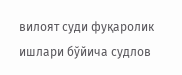вилоят суди фуқаролик ишлари бўйича судлов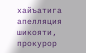хайъатига апелляция шикояти, прокурор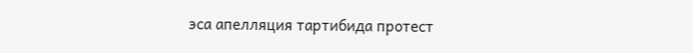эса апелляция тартибида протест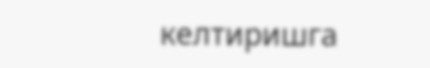келтиришга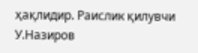ҳақлидир. Раислик қилувчи У.Назиров